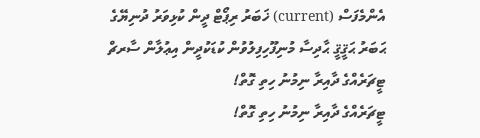އެންމެފަސް (current) ޚަބަރު ރިޕޯޓް ދީން ކުޅިވަރު ދުނިޔޭގެ ޙަބަރު ޙަޤީޤީ ޙާދިސާ މުނިފޫހިފިލުވުން ކުޑަކުދީން އިޢުލާން ސާރޗް
ޓީޗަރެއްގެ ދާއިރާ ނިމުނު ހިތި ގޮތް!
ޓީޗަރެއްގެ ދާއިރާ ނިމުނު ހިތި ގޮތް!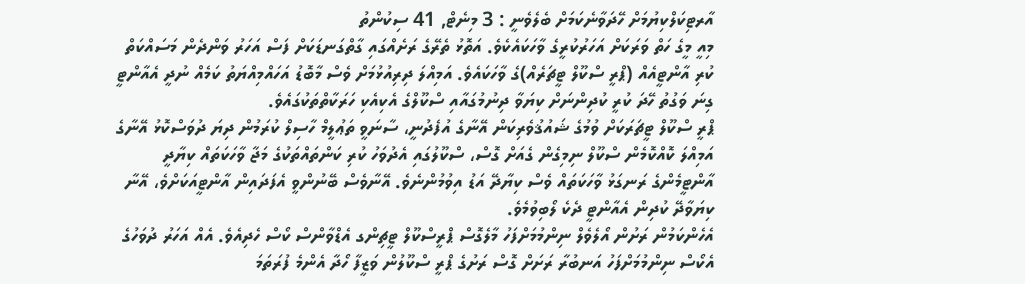އާރޓިކަލްކިޔުމަށް ހޭދަވާނެކަމަށް ބެލެވެނީ : 3 މިނެޓް, 41 ސިކުންތު
މިއީ މީގެ ހަތް ވަރަކަށް އަހަރުކުރީގެ ވާހަކައެކެވެ. އަތޮޅު ތެރޭގެ ރަށެއްގައި ގާތްގަނޑަކަށް ފަސް އަހަރު ވަންދެން މަސައްކަތް ކުރި އާންޓީއެއް (ޕްރީ ސްކޫލް ޓީޗަރެއް)ގެ ވާހަކައެވެ. އަމިއްލަ ދިރިއުޅުމަށް ވެސް މާބޮޑު އަހައްމިއްޔަތު ކަމެއް ނުދީ އެއާންޓީ ގިނަ ވަގުތު ހޭދަ ކުރީ ކުދިންނަށް ކިޔަވާ ދިނުމުގައާއި ސްކޫލްގެ އެކިއެކި ހަރަކާތްތަކުގައެވެ.
ޕްރީ ސްކޫލް ޓީޗަރަކަށް ވުމުގެ ޝައުޤުވެރިކަން އޭނާގެ އުފެދުނީ، ސާނަވީ ތަޢުލީމް ހާސިލް ކުރަމުން ދިޔަ ދުވަސްކޮޅު އޭނާގެ އަމިއްލަ ކޮއްކޮމެން ސްކޫލް ނިމިގެން ގެއަށް ގޮސް، ސްކޫލުގައި އެދުވަހު ކުރި ކަންތައްތަކުގެ މަޖާ ވާހަކަތައް ކިޔާދީ އާންޓީމެންގެ ރަނގަޅު ވާހަކަތައް ވެސް ކިޔާދޭ އަޑު އިވުމުންނެވެ. އޭނާވެސް ބޭނުންވީ އެފަދައިން އާންޓީއަކަށްވެ، އޭނާ ކިޔަވާދޭ ކުދިން އެއާންޓީ ދެކެ ލޯބިވުމެވެ.
އެހެންކަމުން ރަށުން އޯލެވެލް ނިންމުމަށްފަހު މާލެގޮސް ޕްރީސްކޫލް ޓީޗިންގ އެޑްވާންސް ކޯސް ހެދިއެވެ. އެއް އަހަރު ދުވަހުގެ އެކޯސް ނިންމުމަށްފަހު އަނބުރާ ރަށަށް ގޮސް ރަށުގެ ޕްރީ ސްކޫލުން ވަޒީފާ ހޯދާ އެންމެ ފުރަތަމަ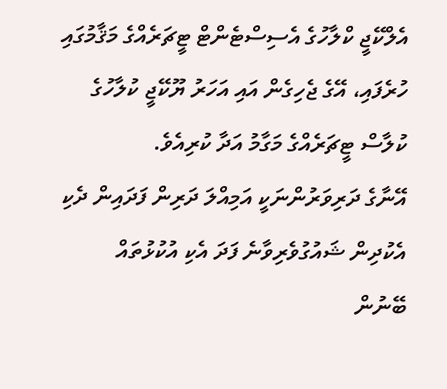އެލްކޭޖީ ކްލާހުގެ އެސިސްޓެންޓް ޓީޗަރެއްގެ މަޤާމުގައި ހުރެފައި، އޭގެ ޖެހިގެން އައި އަހަރު ޔޫކޭޖީ ކުލާހުގެ ކުލާސް ޓީޗަރެއްގެ މަގާމު އަދާ ކުރިއެވެ.
އޭނާގެ ދަރިވަރުންނަކީ އަމިއްލަ ދަރިން ފަދައިން ދެކި އެކުދިން ޝައުގުވެރިވާނެ ފަދަ އެކި އުކުޅުތައް ބޭނުން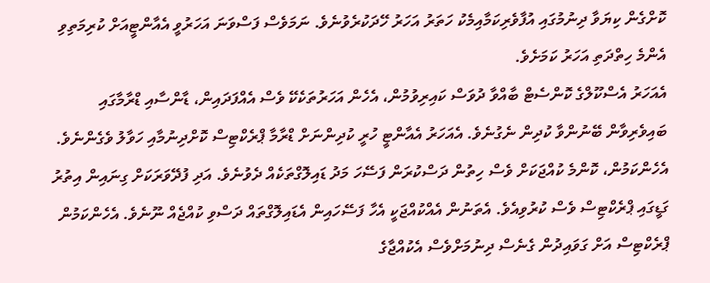ކޮށްގެން ކިޔަވާ ދިނުމުގައި އުފާވެރިކަމާއިމެކު ހަތަރު އަހަރު ހޭދަކުރެވުނެވެ. ނަމަވެސް ފަސްވަނަ އަހަރުވީ އެއާންޓީއަށް ކުރިމަތިވި އެންމެ ހިތްދަތި އަހަރު ކަމަށެވެ.
އެއަހަރު އެސްކޫލްގެ ކޮންސެޓް ބާއްވާ ދުވަސް ކައިރިވުމުން، އެހެން އަހަރުތަކެކޭ ވެސް އެއްފަދައިން، ޑާންސާއި ޑްރާމާގައި ބައިވެރިވާން ބޭނުންވާ ކުދިން ނެގުނެވެ. އެއަހަރު އެއާންޓީ ހުރީ ކުދިންނަށް ޑްރާމާ ޕްރެކްޓިސް ކޮށްދިނުމާއި ހަވާލު ވެގެންނެވެ. އެހެންކަމުން، ކޮންމެ ކުއްޖަކަށް ވެސް ހިތުން ދަސްކުރަން ފަސޭހަ މަދު ޑައިލޮގްތަކެއް ދެވުނެވެ. އަދި ފުދޭވަރަކަށް ގިނައިން އިތުރު ގަޑީގައި ޕްރެކްޓިސް ވެސް ކުރުވިއެވެ. އެތަނުން އެއްކުއްޖަކީ އެހާ ފަސޭހައިން އެޑައިލޮގްތައް ދަސްވި ކުއްޖެއް ނޫނެވެ. އެހެންކަމުން ޕްރެކްޓިސް އަށް ގަވައިދުން ގެނެސް ދިނުމަށްވެސް އެކުއްޖާގެ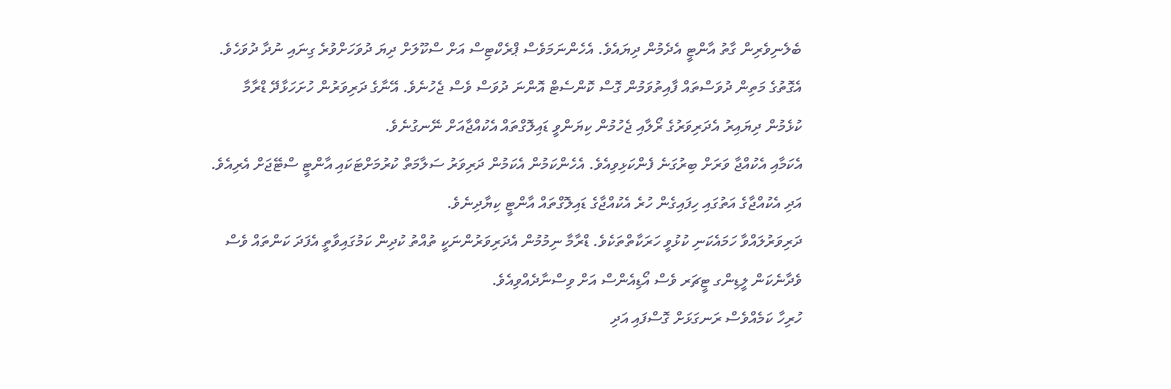ބެލެނިވެރިން ގާތު އާންޓީ އެދެމުން ދިޔައެވެ. އެހެންނަމަވެސް ޕްރެކްޓިސް އަށް ސްކޫލަށް ދިޔަ ދުވަހަށްވުރެ ގިނައި ނުދާ ދުވަހެވެ.
އެގޮތުގެ މަތިން ދުވަސްތައް ފާއިތުވަމުން ގޮސް ކޮންސެޓް އޮންނަ ދުވަސް ވެސް ޖެހުނެވެ. އޭނާގެ ދަރިވަރުން ހުށަހަޅާދޭ ޑްރާމާ ކުޅެމުން ދިޔައިރު އެދަރިވަރުގެ ރޯލާއި ޖެހުމުން ކިޔަންވީ ޑައިލޮގްތައް އެކުއްޖާއަށް ނޭނގުނެވެ.
އެކަމާއި އެކުއްޖާ ވަރަށް ބިރުގަނެ ފެންކަޅިވިއެވެ. އެހެންކަމުން އެކަމުން ދަރިވަރު ސަލާމަތް ކުރުމަށްޓަކައި އާންޓީ ސްޓޭޖަށް އެރިއެވެ. އަދި އެކުއްޖާގެ އަތުގައި ހިފައިގެން ހުރެ އެކުއްޖާގެ ޑައިލޮގްތައް އާންޓީ ކިޔާދިނެވެ.
ދަރިވަރުލައްވާ ހަމައެކަނި ކުޅުވީ ހަރަކާތްތަކެވެ. ޑްރާމާ ނިމުމުން އެދަރިވަރުންނަކީ ތުއްތު ކުދިން ކަމުގައިވާތީ އެފަދަ ކަންތައް ވެސް ވެދާނެކަން ލީޑިންގ ޓީޗަރ ވެސް އޯޑިއެންސް އަށް ވިސްނާދެއްވިއެވެ.
ހުރިހާ ކަމެއްވެސް ރަނގަޅަށް ގޮސްފައި އަދި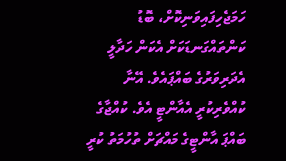ހަމަޖެހިފައިވަނިކޮށް، ބޮޑު ކަންތައްގަނޑަކަށް އެކަން ހަދާލީ އެދަރިވަރުގެ ބައްޕައެވެ. އޭނާ ކުއްވެރިކުރީ އެއާންޓީ އެވެ. ކުއްޖާގެ ބައްޕަ އާންޓީގެ މައްޗަށް ތުހުމަތު ކުރީ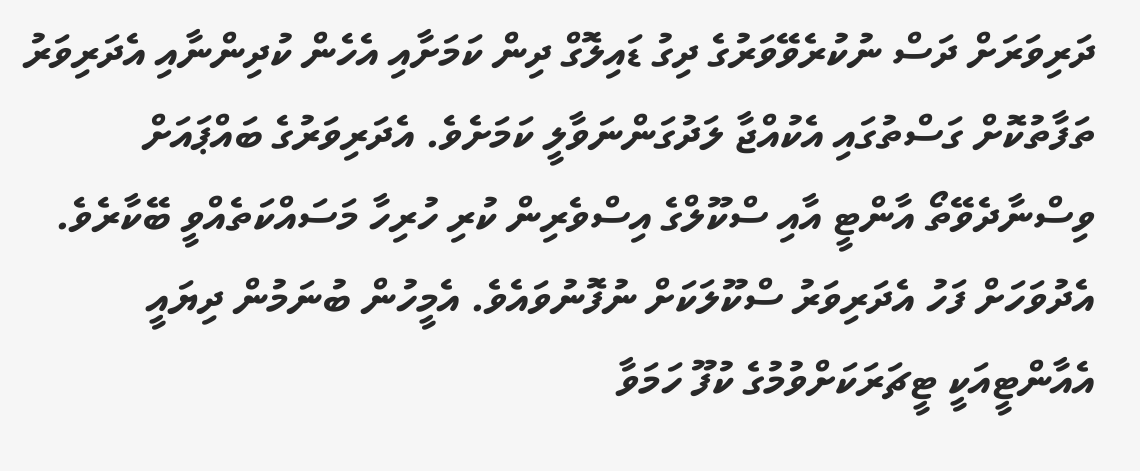ދަރިވަރަށް ދަސް ނުކުރެވޭވަރުގެ ދިގު ޑައިލޮގް ދިން ކަމަށާއި އެހެން ކުދިންނާއި އެދަރިވަރު ތަފާތުކޮށް ގަސްތުގައި އެކުއްޖާ ލަދުގަންނަވާލީ ކަމަށެވެ. އެދަރިވަރުގެ ބައްޕައަށް ވިސްނާދެވޭތޯ އާންޓީ އާއި ސްކޫލްގެ އިސްވެރިން ކުރި ހުރިހާ މަސައްކަތެއްވީ ބޭކާރެވެ.
އެދުވަހަށް ފަހު އެދަރިވަރު ސްކޫލަކަށް ނުފޮނުވައެވެ. އެމީހުން ބުނަމުން ދިޔައީ އެއާންޓީއަކީ ޓީޗަރަކަށްވުމުގެ ކުފޫ ހަމަވާ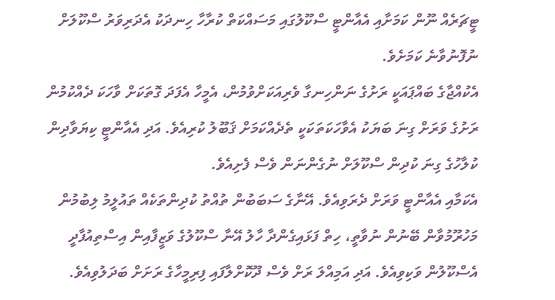ޓީޗަރެއް ނޫން ކަމަށާއި އެއާންޓީ ސްކޫލުގައި މަސައްކަތް ކުރާހާ ހިނދަކު އެދަރިވަރު ސްކޫލަށް ނުފޮނުވާނެ ކަމަށެވެ.
އެކުއްޖާގެ ބައްޕައަކީ ރަށުގެ ނަންހިނގާ ވެރިއަކަށްވުމުން، އެމީހާ އެފަދަ ގޮތަކަށް ވާހަކަ ދެއްކުމުން ރަށުގެ ވަރަށް ގިނަ ބަޔަކު އެވާހަކަތަކަކީ ތެދެއްކަމަށް ޤަބޫލު ކުރިއެވެ. އަދި އެއާންޓީ ކިޔަވާދިން ކުލާހުގެ ގިނަ ކުދިން ސްކޫލަށް ނުގެންނަން ވެސް ފެށިއެވެ.
އެކަމާއި އެއާންޓީ ވަރަށް ދެރަވިއެވެ. އޭނާގެ ސަބަބުން ތުއްތު ކުދިންތަކެއް ތައުލީމު ލިބުމުން މަހުރޫމުވާން ބޭނުން ނުވާތީ، ހިތް ފަޅައިގެންދާ ހާލު އޭނާ ސްކޫލުގެ ވަޒީފާއިން އިސްތިއުފާދީ އެސްކޫލުން ވަކިވިއެވެ. އަދި އަމިއްލަ ރަށް ވެސް ދޫކޮށްލާފައި ފިރިމީހާގެ ރަށަށް ބަދަލުވިއެވެ.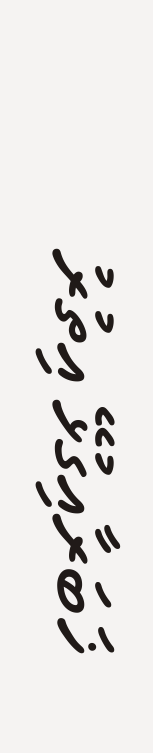ޚަބަރާއިގުޅޭ އިތުރު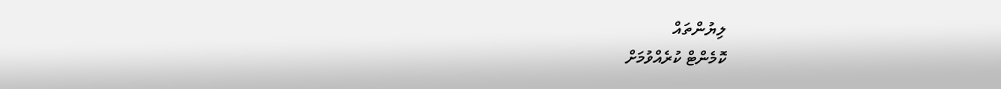ލިޔުންތައް
ކޮމެންޓް ކުރެއްވުމަށް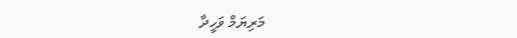މަރިޔަމް ވަހީދާ